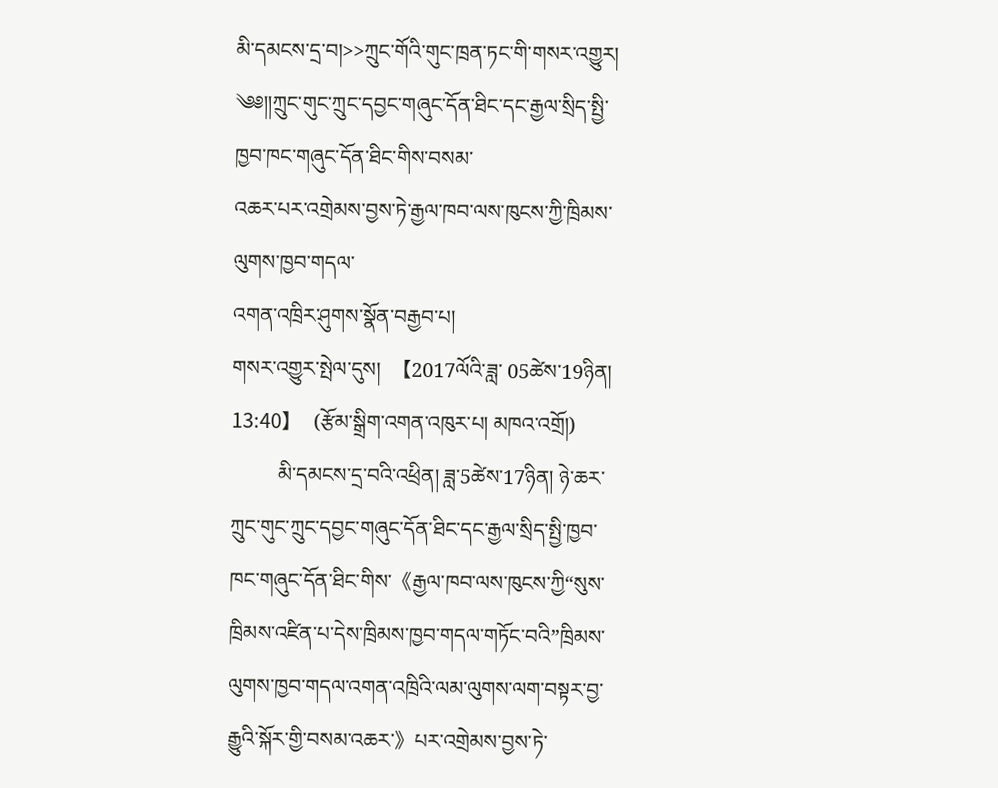མི་དམངས་དྲ་བ།>>ཀྲུང་གོའི་གུང་ཁྲན་ཏང་གི་གསར་འགྱུར།
༄༅།།ཀྲུང་གུང་ཀྲུང་དབྱང་གཞུང་དོན་ཐིང་དང་རྒྱལ་སྲིད་སྤྱི་ཁྱབ་ཁང་གཞུང་དོན་ཐིང་གིས་བསམ་
འཆར་པར་འགྲེམས་བྱས་ཏེ་རྒྱལ་ཁབ་ལས་ཁུངས་ཀྱི་ཁྲིམས་ལུགས་ཁྱབ་གདལ་
འགན་འཁྲིར་ཤུགས་སྣོན་བརྒྱབ་པ།
གསར་འགྱུར་སྤེལ་དུས།  【2017ལོའི་ཟླ་ 05ཚེས་19ཉིན། 13:40】   (རྩོམ་སྒྲིག་འགན་འཁུར་པ། མཁའ་འགྲོ།)
         མི་དམངས་དྲ་བའི་འཕྲིན། ཟླ་5ཚེས་17ཉིན། ཉེ་ཆར་ཀྲུང་གུང་ཀྲུང་དབྱང་གཞུང་དོན་ཐིང་དང་རྒྱལ་སྲིད་སྤྱི་ཁྱབ་ཁང་གཞུང་དོན་ཐིང་གིས་《རྒྱལ་ཁབ་ལས་ཁུངས་ཀྱི“སུས་ཁྲིམས་འཛིན་པ་དེས་ཁྲིམས་ཁྱབ་གདལ་གཏོང་བའི”ཁྲིམས་ལུགས་ཁྱབ་གདལ་འགན་འཁྲིའི་ལམ་ལུགས་ལག་བསྟར་བྱ་རྒྱུའི་སྐོར་གྱི་བསམ་འཆར་》པར་འགྲེམས་བྱས་ཏེ་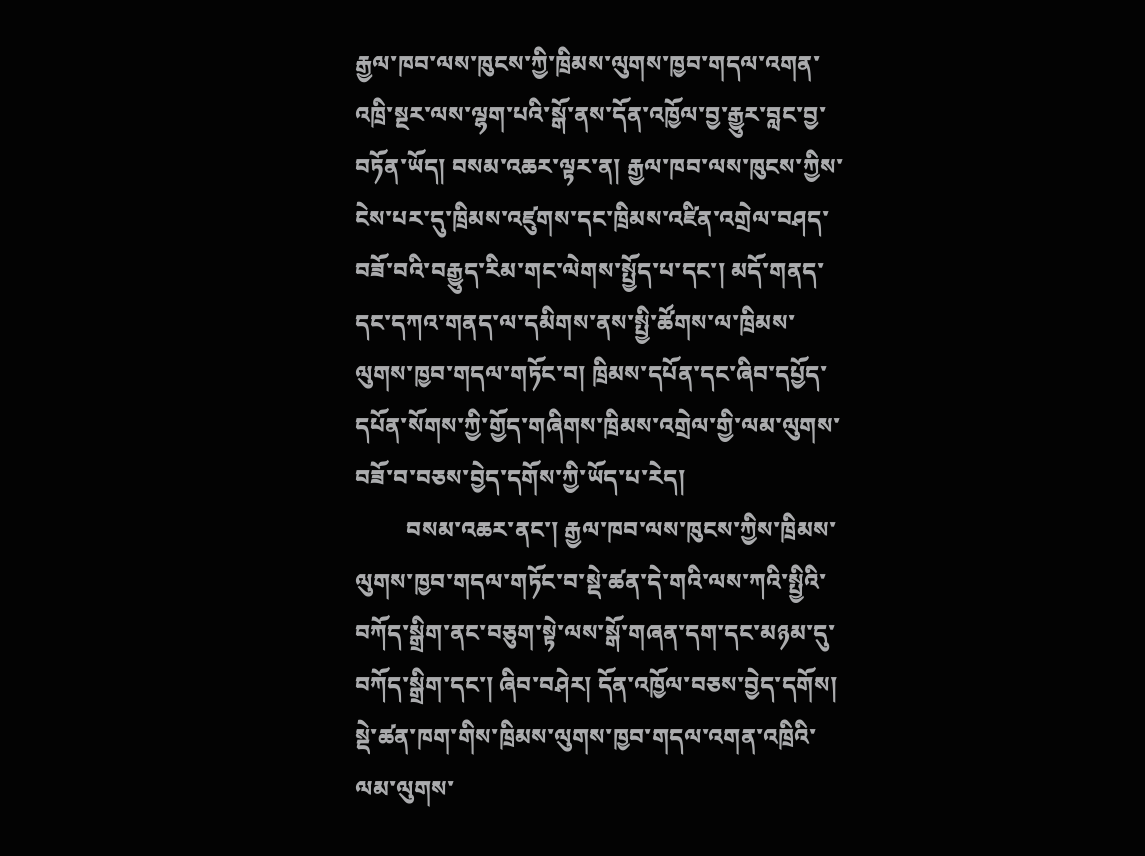རྒྱལ་ཁབ་ལས་ཁུངས་ཀྱི་ཁྲིམས་ལུགས་ཁྱབ་གདལ་འགན་འཁྲི་སྔར་ལས་ལྷག་པའི་སྒོ་ནས་དོན་འཁྱོལ་བྱ་རྒྱུར་བླང་བྱ་བཏོན་ཡོད། བསམ་འཆར་ལྟར་ན། རྒྱལ་ཁབ་ལས་ཁུངས་ཀྱིས་ངེས་པར་དུ་ཁྲིམས་འཛུགས་དང་ཁྲིམས་འཛིན་འགྲེལ་བཤད་བཟོ་བའི་བརྒྱུད་རིམ་གང་ལེགས་སྤྱོད་པ་དང་། མདོ་གནད་དང་དཀའ་གནད་ལ་དམིགས་ནས་སྤྱི་ཚོགས་ལ་ཁྲིམས་ལུགས་ཁྱབ་གདལ་གཏོང་བ། ཁྲིམས་དཔོན་དང་ཞིབ་དཔྱོད་དཔོན་སོགས་ཀྱི་གྱོད་གཞིགས་ཁྲིམས་འགྲེལ་གྱི་ལམ་ལུགས་བཟོ་བ་བཅས་བྱེད་དགོས་ཀྱི་ཡོད་པ་རེད།
         བསམ་འཆར་ནང་། རྒྱལ་ཁབ་ལས་ཁུངས་ཀྱིས་ཁྲིམས་ལུགས་ཁྱབ་གདལ་གཏོང་བ་སྡེ་ཚན་དེ་གའི་ལས་ཀའི་སྤྱིའི་བཀོད་སྒྲིག་ནང་བཅུག་སྟེ་ལས་སྒོ་གཞན་དག་དང་མཉམ་དུ་བཀོད་སྒྲིག་དང་། ཞིབ་བཤེར། དོན་འཁྱོལ་བཅས་བྱེད་དགོས། སྡེ་ཚན་ཁག་གིས་ཁྲིམས་ལུགས་ཁྱབ་གདལ་འགན་འཁྲིའི་ལམ་ལུགས་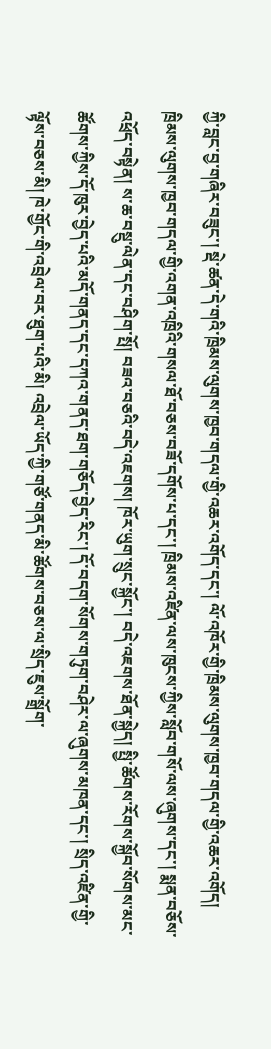ཀྱི་བླང་བྱ་གཞིར་བཟུང་། སྡེ་ཚན་དེ་གའི་ཁྲིམས་ལུགས་ཁྱབ་གདལ་གྱི་འཆར་འགོད་དང་། ལོ་འཁོར་གྱི་ཁྲིམས་ལུགས་ཁྱབ་གདལ་གྱི་འཆར་འགོད། ཁྲིམས་ལུགས་ཁྱབ་གདལ་གྱི་འགན་འཁྲིའི་གསལ་ཐོ་བཅས་བཟོ་དགོས་པ་དང་། ཁྲིམས་འཛིན་ལས་ཁུངས་ཀྱིས་སློབ་གསོ་ལས་ཞུགས་དང་། སྨན་བཅོས་འཕྲོད་བསྟེན། ས་ཆ་བསྡུ་ལེན་དང་བཤིག་སྤོ། བཟའ་བཅའི་བདེ་འཇགས། ཁོར་ཡུག་སྲུང་སྐྱོང་། བདེ་འཇགས་ཐོན་སྐྱེད། སྤྱི་ཚོགས་རོགས་སྐྱོབ་སོགས་མང་ཚོགས་ཀྱིས་དོ་ཁུར་བྱེད་པའི་མདོ་གནད་དང་དཀའ་གནད་ཐག་གཅོད་བྱེད་རིང་། དོ་བདག་སོགས་གཏུག་བཤེར་ལ་ཞུགས་མཁན་དང་། སྲིད་འཛིན་གྱི་ལྟོས་བཅས་མི། ཁེ་གྱོང་གི་འབྲེལ་བར་ཐུག་པའི་མི། འབྲེལ་ཡོད་ཀྱི་གཙོ་གནད་མི་ཚོགས་བཅས་ལ་སྲིད་ཇུས་སྒྲོག་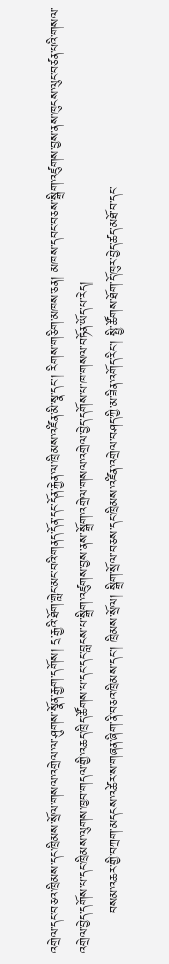འགྲེལ་དང་བཅའ་ཁྲིམས་དང་ཁྲིམས་སྲོལ་གསལ་འགྲེལ་ལ་ཤུགས་སྣོན་རྒྱག་དགོས། དྲ་རྒྱའི་ཐོག་གླེང་མང་བའི་གནད་དོན་དང་དོན་རྐྱེན་ལ་ཁྲིམས་འཛིན་མི་སྣ་དང་། རིགས་གཅིག་མཁས་ཅན། མཁས་དབང་བཅས་སྒྲིག་འཛུགས་བྱས་ནས་ཁུངས་ལུང་བཙན་པའི་གསལ་འགྲེལ་བྱེད་དགོས་པ་དང་ཁྲིམས་ལུགས་ཁྱབ་གདལ་གྱི་འཆད་ཁྲིད་ཚོགས་པ་དང་དང་བླངས་པ་སྒྲིག་འཛུགས་བྱས་ནས་སྒྲོག་འགྲེལ་གསལ་འགྲེལ་བྱེད་དགོས་པ་ཁ་གསལ་བཏོན་ཡོད་པ་རེད།
         བསམ་འཆར་གྱི་བཀྲག་མདངས་འཚེར་ས་གཞན་ཞིག་ནི་བཅའ་ཁྲིམས་དང་། ཁྲིམས་སྲོལ། སྒྲིག་སྲོལ་བཅས་དང་ཁྲིམས་འཛིན་འགྲེལ་བཤད་ཀྱི་མ་ཟིན་འགོད་རིང་། སྤྱི་ཚོགས་ཐོག་དོ་ཁུར་བྱེད་ཚད་མཐོ་བ་དང་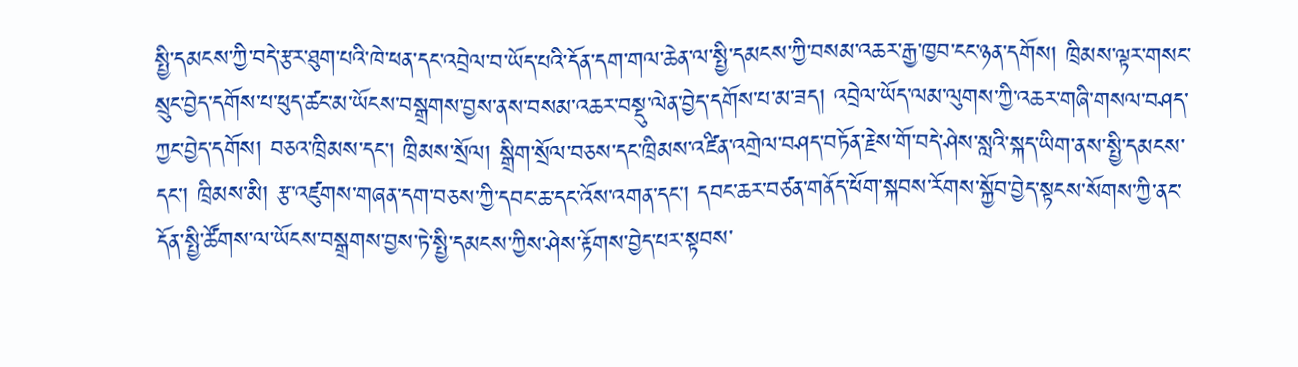སྤྱི་དམངས་ཀྱི་བདེ་རྩར་ཐུག་པའི་ཁེ་ཕན་དང་འབྲེལ་བ་ཡོད་པའི་དོན་དག་གལ་ཆེན་ལ་སྤྱི་དམངས་ཀྱི་བསམ་འཆར་རྒྱ་ཁྱབ་ངང་ཉན་དགོས། ཁྲིམས་ལྟར་གསང་སྲུང་བྱེད་དགོས་པ་ཕུད་ཚང་མ་ཡོངས་བསྒྲགས་བྱས་ནས་བསམ་འཆར་བསྡུ་ལེན་བྱེད་དགོས་པ་མ་ཟད། འབྲེལ་ཡོད་ལམ་ལུགས་ཀྱི་འཆར་གཞི་གསལ་བཤད་ཀྱང་བྱེད་དགོས། བཅའ་ཁྲིམས་དང་། ཁྲིམས་སྲོལ། སྒྲིག་སྲོལ་བཅས་དང་ཁྲིམས་འཛིན་འགྲེལ་བཤད་བཏོན་རྗེས་གོ་བདེ་ཤེས་སླའི་སྐད་ཡིག་ནས་སྤྱི་དམངས་དང་། ཁྲིམས་མི། རྩ་འཛུགས་གཞན་དག་བཅས་ཀྱི་དབང་ཆ་དང་འོས་འགན་དང་། དབང་ཆར་བཙན་གནོད་ཕོག་སྐབས་རོགས་སྐྱོབ་བྱེད་སྟངས་སོགས་ཀྱི་ནང་དོན་སྤྱི་ཚོགས་ལ་ཡོངས་བསྒྲགས་བྱས་ཏེ་སྤྱི་དམངས་ཀྱིས་ཤེས་རྟོགས་བྱེད་པར་སྟབས་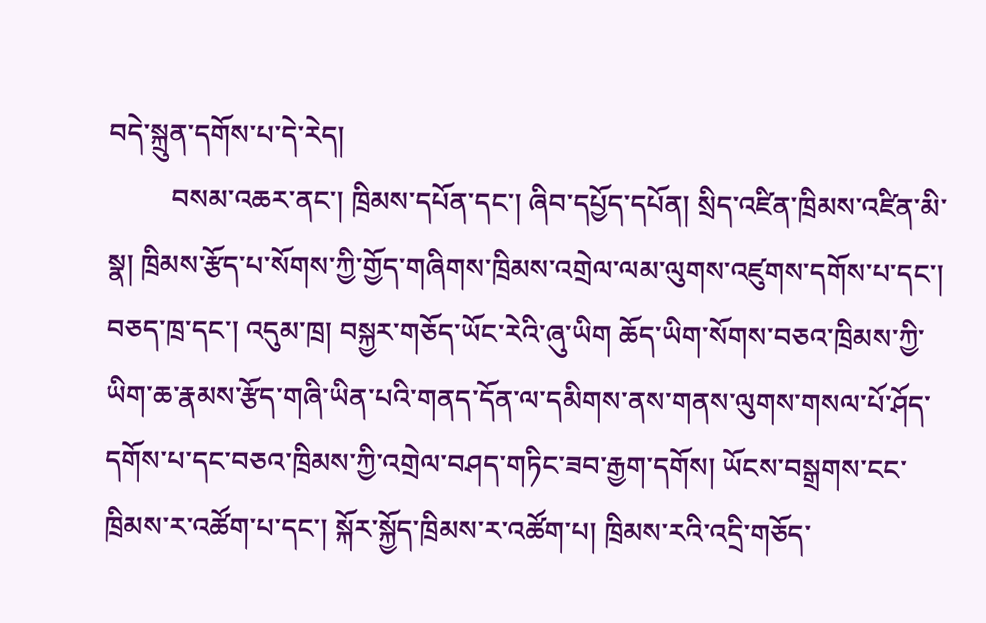བདེ་སྐྲུན་དགོས་པ་དེ་རེད།
         བསམ་འཆར་ནང་། ཁྲིམས་དཔོན་དང་། ཞིབ་དཔྱོད་དཔོན། སྲིད་འཛིན་ཁྲིམས་འཛིན་མི་སྣ། ཁྲིམས་རྩོད་པ་སོགས་ཀྱི་གྱོད་གཞིགས་ཁྲིམས་འགྲེལ་ལམ་ལུགས་འཛུགས་དགོས་པ་དང་། བཅད་ཁྲ་དང་། འདུམ་ཁྲ། བསྐྱར་གཅོད་ཡོང་རེའི་ཞུ་ཡིག ཆོད་ཡིག་སོགས་བཅའ་ཁྲིམས་ཀྱི་ཡིག་ཆ་རྣམས་རྩོད་གཞི་ཡིན་པའི་གནད་དོན་ལ་དམིགས་ནས་གནས་ལུགས་གསལ་པོ་ཤོད་དགོས་པ་དང་བཅའ་ཁྲིམས་ཀྱི་འགྲེལ་བཤད་གཏིང་ཟབ་རྒྱག་དགོས། ཡོངས་བསྒྲགས་ངང་ཁྲིམས་ར་འཚོག་པ་དང་། སྐོར་སྐྱོད་ཁྲིམས་ར་འཚོག་པ། ཁྲིམས་རའི་འདྲི་གཅོད་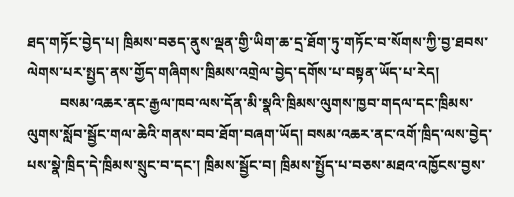ཐད་གཏོང་བྱེད་པ། ཁྲིམས་བཅད་ནུས་ལྡན་གྱི་ཡིག་ཆ་དྲ་ཐོག་ཏུ་གཏོང་བ་སོགས་ཀྱི་བྱ་ཐབས་ལེགས་པར་སྤྱད་ནས་གྱོད་གཞིགས་ཁྲིམས་འགྲེལ་བྱེད་དགོས་པ་བསྟན་ཡོད་པ་རེད།
         བསམ་འཆར་ནང་རྒྱལ་ཁབ་ལས་དོན་མི་སྣའི་ཁྲིམས་ལུགས་ཁྱབ་གདལ་དང་ཁྲིམས་ལུགས་སློབ་སྦྱོང་གལ་ཆེའི་གནས་བབ་ཐོག་བཞག་ཡོད། བསམ་འཆར་ནང་འགོ་ཁྲིད་ལས་བྱེད་པས་སྣེ་ཁྲིད་དེ་ཁྲིམས་སྲུང་བ་དང་། ཁྲིམས་སྦྱོང་བ། ཁྲིམས་སྤྱོད་པ་བཅས་མཐའ་འཁྱོངས་བྱས་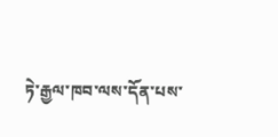ཏེ་རྒྱལ་ཁབ་ལས་དོན་པས་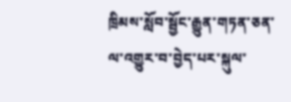ཁྲིམས་སློབ་སྦྱོང་རྒྱུན་གཏན་ཅན་ལ་འགྱུར་བ་བྱེད་པར་སྐུལ་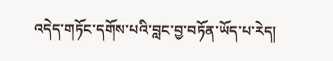འདེད་གཏོང་དགོས་པའི་བླང་བྱ་བཏོན་ཡོད་པ་རེད།